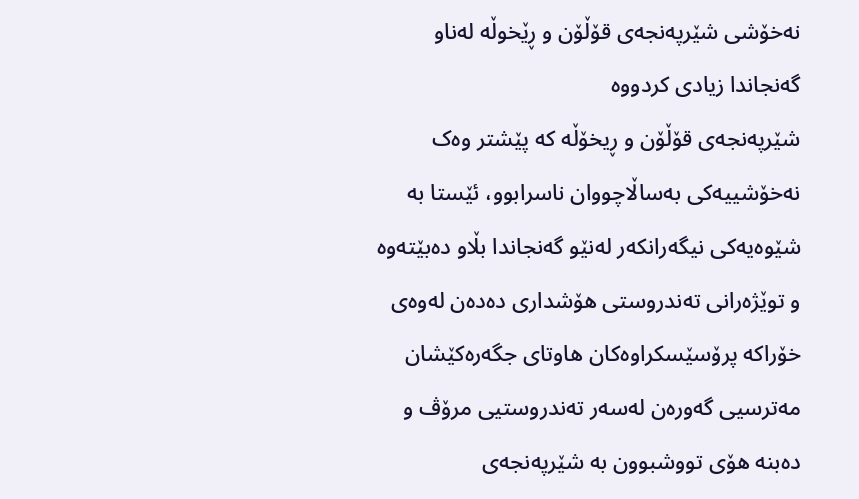نەخۆشی شێرپەنجەی قۆڵۆن و ڕێخوڵە لەناو گەنجاندا زیادی کردووە
شێرپەنجەی قۆڵۆن و ڕیخۆڵە کە پێشتر وەک نەخۆشییەکی بەساڵاچووان ناسرابوو، ئێستا بە شێوەیەکی نیگەرانکەر لەنێو گەنجاندا بڵاو دەبێتەوە و توێژەرانی تەندروستی هۆشداری دەدەن لەوەی خۆراکە پرۆسێسکراوەکان هاوتای جگەرەکێشان مەترسیی گەورەن لەسەر تەندروستیی مرۆڤ و دەبنە هۆی تووشبوون بە شێرپەنجەی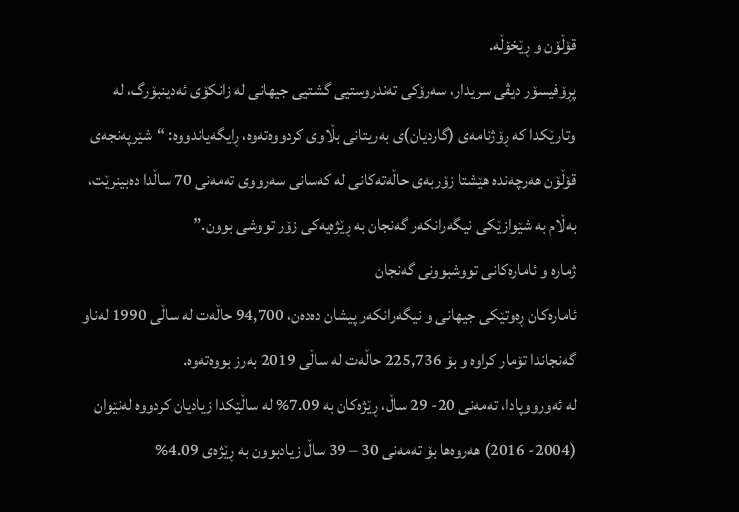قۆڵۆن و ڕێخۆڵە.
پڕۆفیسۆر دیڤی سریدار، سەرۆکی تەندروستیی گشتیی جیهانی لە زانکۆی ئەدینبۆرگ، لە وتارێکدا کە ڕۆژنامەی (گاردیان)ی بەریتانی بڵاوی کردووەتەوە، ڕایگەیاندووە: “شێرپەنجەی قۆڵۆن هەرچەندە هێشتا زۆربەی حاڵەتەکانی لە کەسانی سەرووی تەمەنی 70 ساڵدا دەبینرێت، بەڵام بە شێوازێکی نیگەرانکەر گەنجان بە ڕێژەیەکی زۆر تووشی بوون.”
ژمارە و ئامارەکانی تووشبوونی گەنجان
ئامارەکان ڕەوتێکی جیهانی و نیگەرانکەر پیشان دەدەن، 94,700 حاڵەت لە ساڵی 1990 لەناو گەنجاندا تۆمار کراوە و بۆ 225,736 حاڵەت لە ساڵی 2019 بەرز بووەتەوە.
لە ئەورووپادا، تەمەنی 20- 29 ساڵ، ڕێژەکان بە 7.09% لە ساڵێکدا زیادیان کردووە لەنێوان (2004- 2016) هەروەها بۆ تەمەنی 30 – 39 ساڵ زیادبوون بە ڕێژەی 4.09%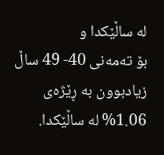لە ساڵێکدا و
بۆ تەمەنی 40- 49 ساڵ زیادبوون بە ڕێژەی 1.06% لە ساڵێکدا.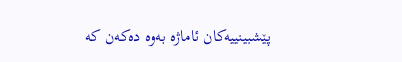پێشبینییەکان ئاماژە بەوە دەکەن کە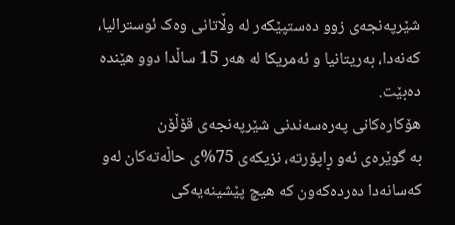شێرپەنجەی زوو دەستپێکەر لە وڵاتانی وەک ئوسترالیا، کەنەدا، بەریتانیا و ئەمریکا لە هەر 15 ساڵدا دوو هێندە دەبێت.
هۆکارەکانی پەرەسەندنی شێرپەنجەی قۆڵۆن
بە گوێرەی ئەو ڕاپۆرتە، نزیکەی 75%ی حاڵەتەکان لەو کەسانەدا دەردەکەون کە هیچ پێشینەیەكی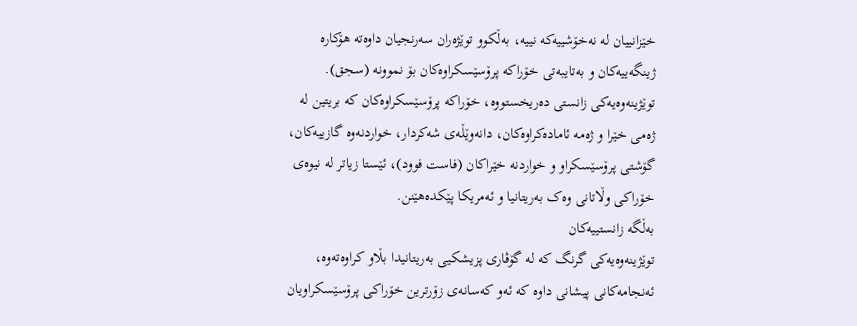خێزانییان لە نەخۆشییەكە نییە، بەڵکوو توێژەران سەرنجیان داوەتە هۆکارە ژینگەییەکان و بەتایبەتی خۆراکە پرۆسێسکراوەکان بۆ نموونە (سجق).
توێژینەوەیەکی زانستی دەریخستووە، خۆراکە پرۆسێسکراوەکان کە بریتین لە ژەمی خێرا و ژەمە ئامادەکراوەکان، دانەوێڵەی شەکردار، خواردنەوە گازییەکان، گۆشتی پرۆسێسکراو و خواردنە خێراکان (فاست فوود)، ئێستا زیاتر لە نیوەی خۆراکی وڵاتانی وەک بەریتانیا و ئەمریکا پێکدەهێنن.
بەڵگە زانستییەکان
توێژینەوەیەکی گرنگ کە لە گۆڤاری پزیشکیی بەریتانیدا بڵاو کراوەتەوە، ئەنجامەکانی پیشانی داوە کە ئەو کەسانەی زۆرترین خۆراکی پرۆسێسکراویان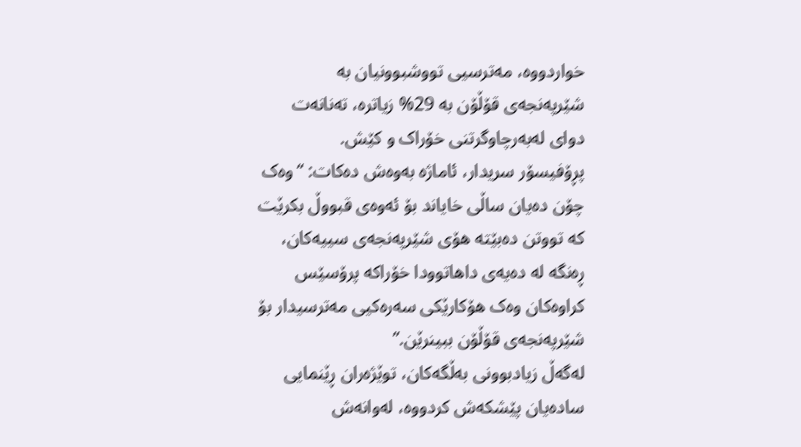خواردووە، مەترسیی تووشبوونیان بە شێرپەنجەی قۆڵۆن بە 29% زیاترە، تەنانەت دوای لەبەرچاوگرتنی خۆراک و کێش.
پڕۆفیسۆر سریدار، ئاماژە بەوەش دەکات: “وەک چۆن دەیان ساڵی خایاند بۆ ئەوەی قبووڵ بکرێت کە تووتن دەبێتە هۆی شێرپەنجەی سییەکان، ڕەنگە لە دەیەی داهاتوودا خۆراکە پرۆسێس کراوەکان وەک هۆکارێکی سەرەکیی مەترسیدار بۆ شێرپەنجەی قۆڵۆن ببینرێن.”
لەگەڵ زیادبوونی بەڵگەکان، توێژەران ڕێنمایی سادەیان پێشکەش کردووە، لەوانەش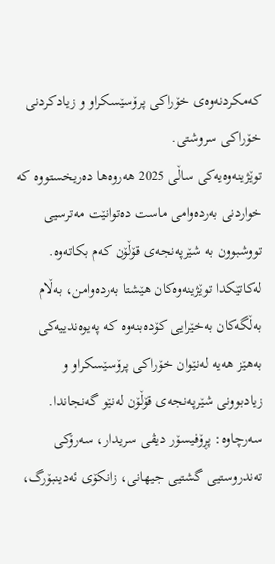کەمکردنەوەی خۆراکی پرۆسێسکراو و زیادکردنی خۆراکی سروشتی.
توێژینەوەیەکی ساڵی 2025 هەروەها دەریخستووە کە خواردنی بەردەوامی ماست دەتوانێت مەترسیی تووشبوون بە شێرپەنجەی قۆڵۆن کەم بکاتەوە.
لەکاتێکدا توێژینەوەکان هێشتا بەردەوامن، بەڵام بەڵگەکان بەخێرایی کۆدەبنەوە کە پەیوەندییەکی بەهێز هەیە لەنێوان خۆراکی پرۆسێسکراو و زیادبوونی شێرپەنجەی قۆڵۆن لەنێو گەنجاندا.
سەرچاوە: پڕۆفیسۆر دیڤی سریدار، سەرۆکی تەندروستیی گشتیی جیهانی، زانکۆی ئەدینبۆرگ،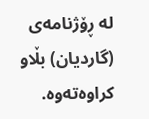لە ڕۆژنامەی (گاردیان) بڵاو کراوەتەوە.